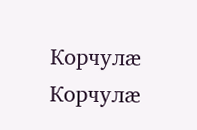Корчулæ
Корчулæ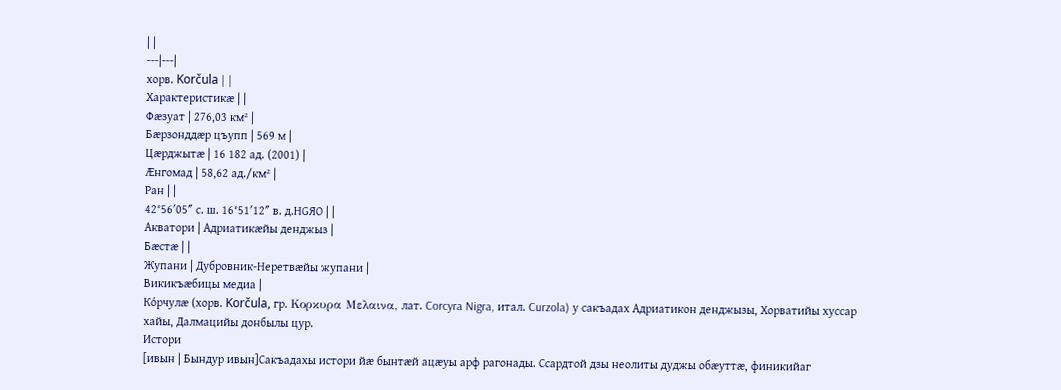| |
---|---|
хорв. Korčula | |
Характеристикæ | |
Фæзуат | 276,03 км² |
Бæрзонддæр цъупп | 569 м |
Цæрджытæ | 16 182 ад. (2001) |
Æнгомад | 58,62 ад./км² |
Ран | |
42°56′05″ с. ш. 16°51′12″ в. д.HGЯO | |
Акватори | Адриатикæйы денджыз |
Бæстæ | |
Жупани | Дубровник-Неретвæйы жупани |
Викикъæбицы медиа |
Ко́рчулæ (хорв. Korčula, гр. Κορκυρα Μελαινα, лат. Corcyra Nigra, итал. Curzola) у сакъадах Адриатикон денджызы, Хорватийы хуссар хайы, Далмацийы донбылы цур.
Истори
[ивын | Бындур ивын]Сакъадахы истори йæ бынтæй ацæуы арф рагонады. Ссардтой дзы неолиты дуджы обæуттæ, финикийаг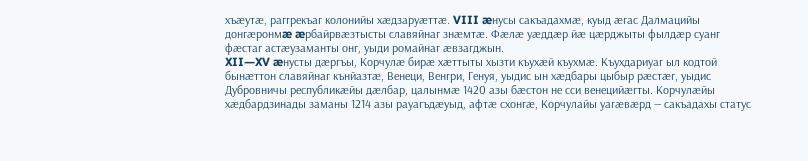хъæутæ, раггрекъаг колонийы хæдзаруæттæ. VIII æнусы сакъадахмæ, куыд æгас Далмацийы донгæронмæ æрбайрвæзтысты славяйнаг знæмтæ. Фæлæ уæддæр йæ цæрджыты фылдæр суанг фæстаг астæузаманты онг, уыди ромайнаг æвзагджын.
XII—XV æнусты дæргъы, Корчулæ бирæ хæттыты хызти къухæй къухмæ. Къухдариуаг ыл кодтой бынæттон славяйнаг кънйазтæ, Венеци, Венгри, Генуя, уыдис ын хæдбары цыбыр рæстæг, уыдис Дубровничы республикæйы дæлбар, цалынмæ 1420 азы бæстон не сси венецийæгты. Корчулæйы хæдбардзинады заманы 1214 азы рауагъдæуыд, афтæ схонгæ, Корчулайы уагæвæрд — сакъадахы статус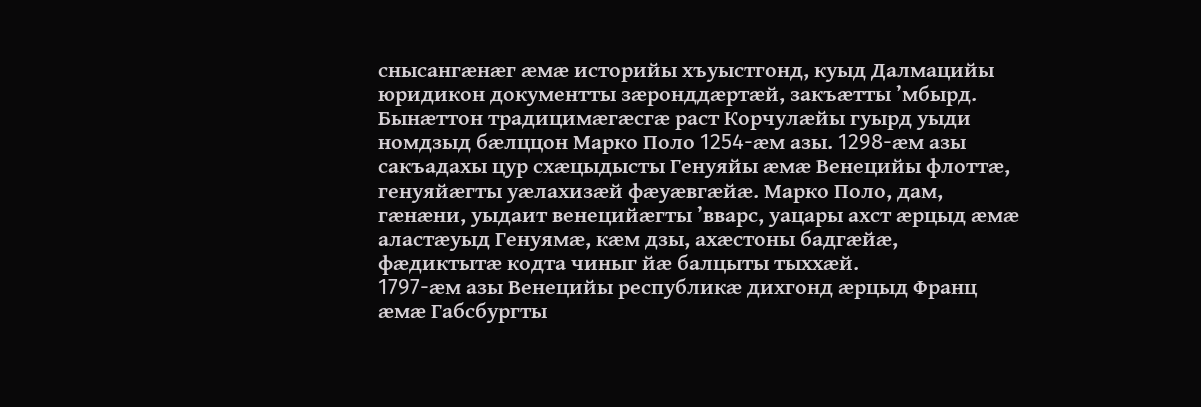снысангæнæг æмæ историйы хъуыстгонд, куыд Далмацийы юридикон документты зæронддæртæй, закъæтты ’мбырд.
Бынæттон традицимæгæсгæ раст Корчулæйы гуырд уыди номдзыд бæлццон Марко Поло 1254-æм азы. 1298-æм азы сакъадахы цур схæцыдысты Генуяйы æмæ Венецийы флоттæ, генуяйæгты уæлахизæй фæуæвгæйæ. Марко Поло, дам, гæнæни, уыдаит венецийæгты ’вварс, уацары ахст æрцыд æмæ аластæуыд Генуямæ, кæм дзы, ахæстоны бадгæйæ, фæдиктытæ кодта чиныг йæ балцыты тыххæй.
1797-æм азы Венецийы республикæ дихгонд æрцыд Франц æмæ Габсбургты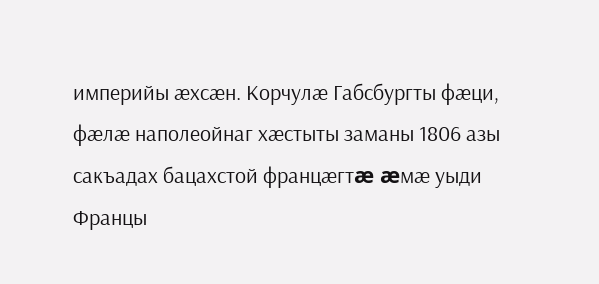империйы æхсæн. Корчулæ Габсбургты фæци, фæлæ наполеойнаг хæстыты заманы 1806 азы сакъадах бацахстой францæгтæ æмæ уыди Францы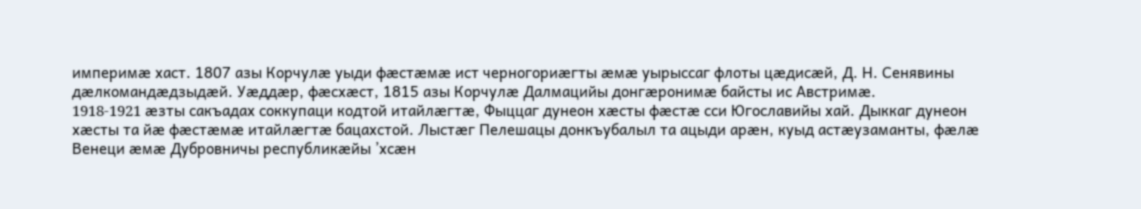империмæ хаст. 1807 азы Корчулæ уыди фæстæмæ ист черногориæгты æмæ уырыссаг флоты цæдисæй, Д. Н. Сенявины дæлкомандæдзыдæй. Уæддæр, фæсхæст, 1815 азы Корчулæ Далмацийы донгæронимæ байсты ис Австримæ.
1918-1921 æзты сакъадах соккупаци кодтой итайлæгтæ, Фыццаг дунеон хæсты фæстæ сси Югославийы хай. Дыккаг дунеон хæсты та йæ фæстæмæ итайлæгтæ бацахстой. Лыстæг Пелешацы донкъубалыл та ацыди арæн, куыд астæузаманты, фæлæ Венеци æмæ Дубровничы республикæйы ’хсæн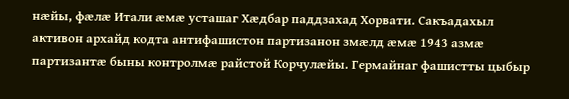нæйы, фæлæ Итали æмæ усташаг Хæдбар паддзахад Хорвати. Сакъадахыл активон архайд кодта антифашистон партизанон змæлд æмæ 1943 азмæ партизантæ быны контролмæ райстой Корчулæйы. Гермайнаг фашистты цыбыр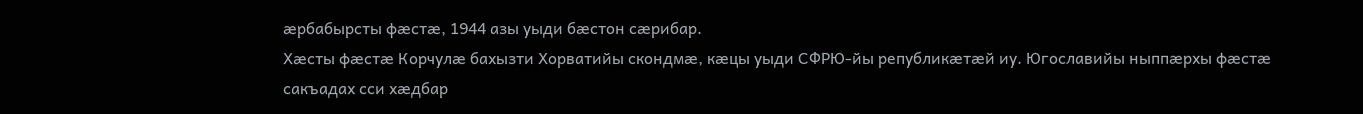æрбабырсты фæстæ, 1944 азы уыди бæстон сæрибар.
Хæсты фæстæ Корчулæ бахызти Хорватийы скондмæ, кæцы уыди СФРЮ-йы републикæтæй иу. Югославийы ныппæрхы фæстæ сакъадах сси хæдбар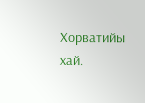Хорватийы хай.